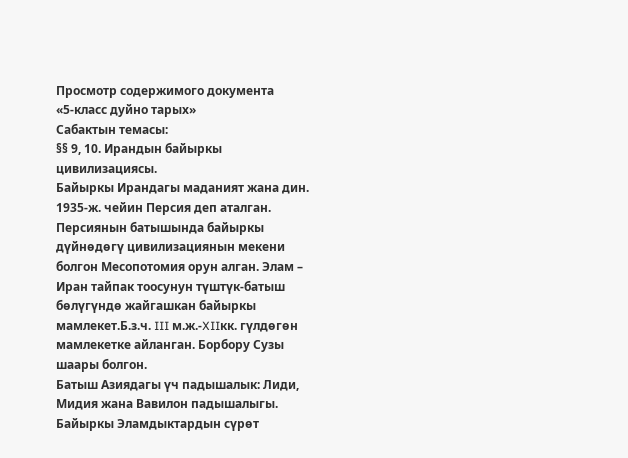Просмотр содержимого документа
«5-класс дуйно тарых»
Сабактын темасы:
§§ 9, 10. Ирандын байыркы цивилизациясы.
Байыркы Ирандагы маданият жана дин.
1935-ж. чейин Персия деп аталган. Персиянын батышында байыркы дүйнөдөгү цивилизациянын мекени болгон Месопотомия орун алган. Элам – Иран тайпак тоосунун түштүк-батыш бөлүгүндө жайгашкан байыркы мамлекет.Б.з.ч. III м.ж.-XIIкк. гүлдөгөн мамлекетке айланган. Борбору Сузы шаары болгон.
Батыш Азиядагы үч падышалык: Лиди, Мидия жана Вавилон падышалыгы.
Байыркы Эламдыктардын сүрөт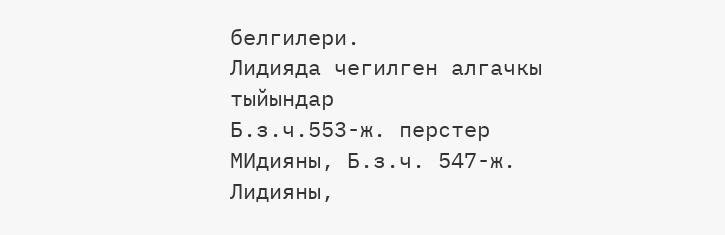белгилери.
Лидияда чегилген алгачкы тыйындар
Б.з.ч.553-ж. перстер МИдияны, Б.з.ч. 547-ж. Лидияны,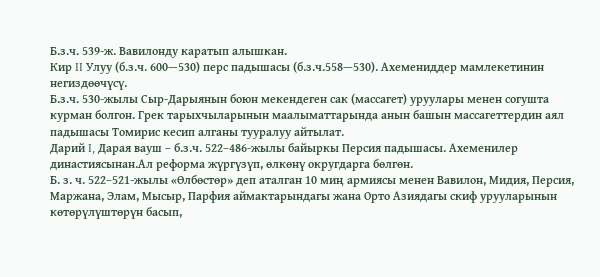Б.з.ч. 539-ж. Вавилонду каратып алышкан.
Кир II Улуу (б.з.ч. 600—530) перс падышасы (б.з.ч.558—530). Ахемениддер мамлекетинин негиздөөчүсү.
Б.з.ч. 530-жылы Сыр-Дарыянын боюн мекендеген сак (массагет) уруулары менен согушта курман болгон. Грек тарыхчыларынын маалыматтарында анын башын массагеттердин аял падышасы Томирис кесип алганы тууралуу айтылат.
Дарий I, Дарая вауш – б.з.ч. 522–486-жылы байыркы Персия падышасы. Ахеменилер династиясынан.Ал реформа жүргүзүп, өлкөнү округдарга бөлгөн.
Б. з. ч. 522–521-жылы «Өлбөстөр» деп аталган 10 миң армиясы менен Вавилон, Мидия, Персия, Маржана, Элам, Мысыр, Парфия аймактарындагы жана Орто Азиядагы скиф урууларынын көтөрүлүштөрүн басып,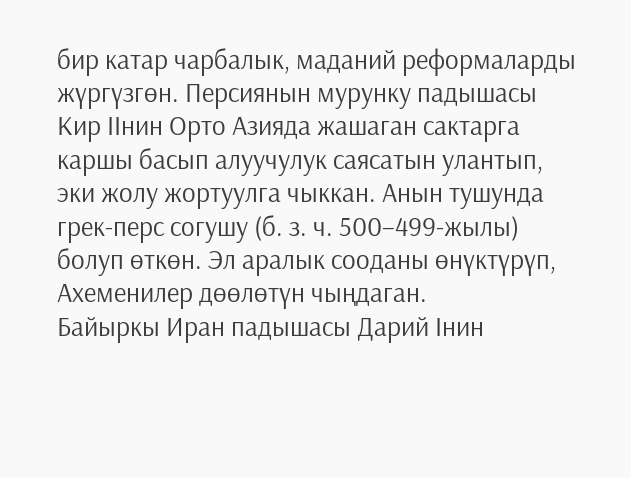бир катар чарбалык, маданий реформаларды жүргүзгөн. Персиянын мурунку падышасы Кир IIнин Орто Азияда жашаган сактарга каршы басып алуучулук саясатын улантып, эки жолу жортуулга чыккан. Анын тушунда грек-перс согушу (б. з. ч. 500–499-жылы) болуп өткөн. Эл аралык сооданы өнүктүрүп, Ахеменилер дөөлөтүн чыңдаган.
Байыркы Иран падышасы Дарий Інин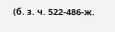(б. з. ч. 522-486-ж.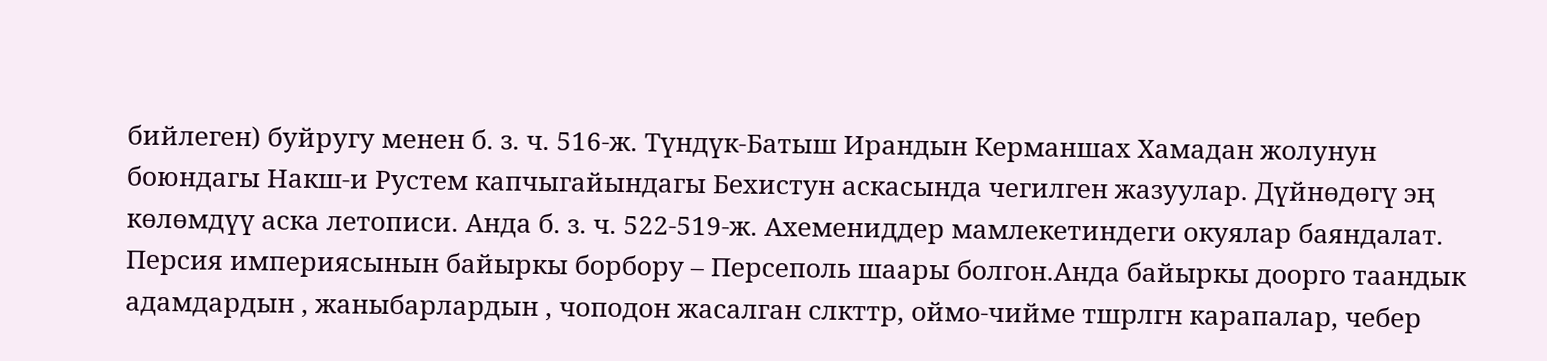бийлеген) буйругу менен б. з. ч. 516-ж. Түндүк-Батыш Ирандын Керманшах Хамадан жолунун боюндагы Накш-и Рустем капчыгайындагы Бехистун аскасында чегилген жазуулар. Дүйнөдөгү эң көлөмдүү аска летописи. Анда б. з. ч. 522-519-ж. Ахемениддер мамлекетиндеги окуялар баяндалат.
Персия империясынын байыркы борбору – Персеполь шаары болгон.Анда байыркы доорго таандык адамдардын , жаныбарлардын , чоподон жасалган слкттр, оймо-чийме тшрлгн карапалар, чебер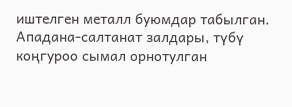иштелген металл буюмдар табылган.
Ападана-салтанат залдары, түбү коңгуроо сымал орнотулган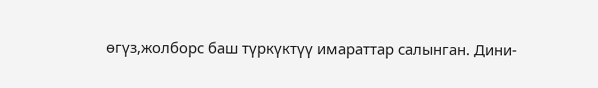өгүз,жолборс баш түркүктүү имараттар салынган. Дини-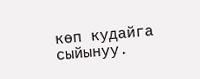көп кудайга сыйынуу.